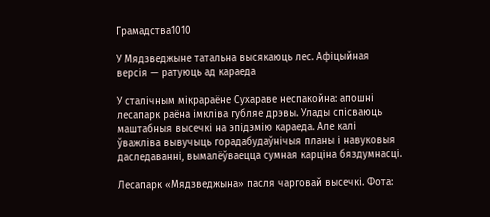Грамадства1010

У Мядзведжыне татальна высякаюць лес. Афіцыйная версія — ратуюць ад караеда

У сталічным мікрараёне Сухараве неспакойна: апошні лесапарк раёна імкліва губляе дрэвы. Улады спісваюць маштабныя высечкі на эпідэмію караеда. Але калі ўважліва вывучыць горадабудаўнічыя планы і навуковыя даследаванні, вымалёўваецца сумная карціна бяздумнасці.

Лесапарк «Мядзведжына» пасля чарговай высечкі. Фота: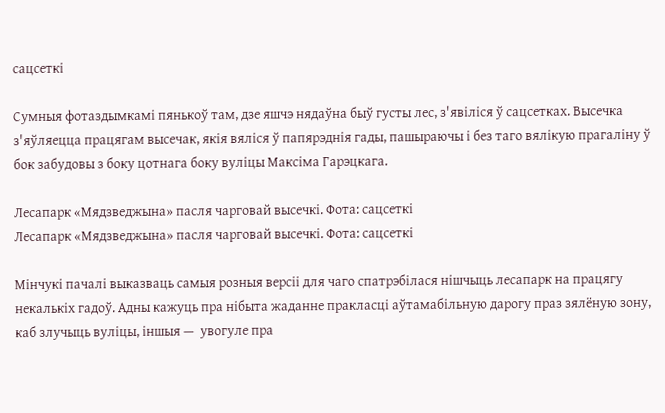сацсеткі

Сумныя фотаздымкамі пянькоў там, дзе яшчэ нядаўна быў густы лес, з'явіліся ў сацсетках. Высечка з'яўляецца працягам высечак, якія вяліся ў папярэднія гады, пашыраючы і без таго вялікую прагаліну ў бок забудовы з боку цотнага боку вуліцы Максіма Гарэцкага.

Лесапарк «Мядзведжына» пасля чарговай высечкі. Фота: сацсеткі
Лесапарк «Мядзведжына» пасля чарговай высечкі. Фота: сацсеткі

Мінчукі пачалі выказваць самыя розныя версіі для чаго спатрэбілася нішчыць лесапарк на працягу некалькіх гадоў. Адны кажуць пра нібыта жаданне пракласці аўтамабільную дарогу праз зялёную зону, каб злучыць вуліцы, іншыя —  увогуле пра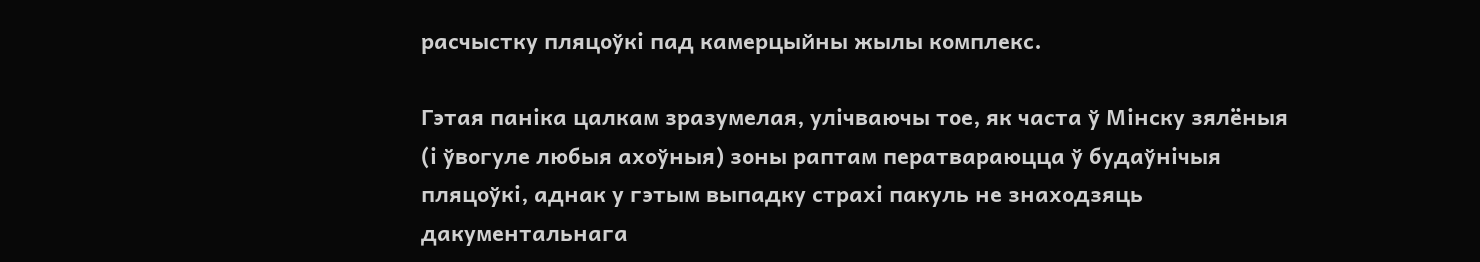расчыстку пляцоўкі пад камерцыйны жылы комплекс.

Гэтая паніка цалкам зразумелая, улічваючы тое, як часта ў Мінску зялёныя (і ўвогуле любыя ахоўныя) зоны раптам ператвараюцца ў будаўнічыя пляцоўкі, аднак у гэтым выпадку страхі пакуль не знаходзяць дакументальнага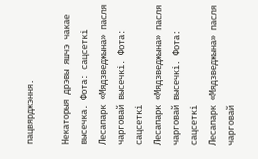пацвярджэння.

Некаторыя дрэвы яшчэ чакае высечка. Фота: сацсеткі
Лесапарк «Мядзведжына» пасля чарговай высечкі. Фота: сацсеткі
Лесапарк «Мядзведжына» пасля чарговай высечкі. Фота: сацсеткі
Лесапарк «Мядзведжына» пасля чарговай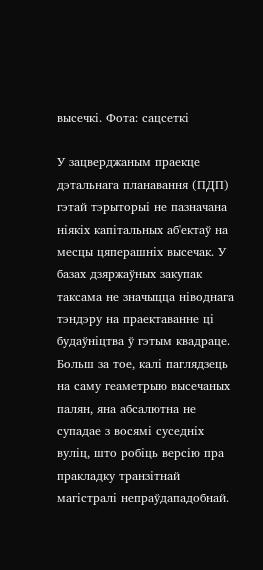высечкі. Фота: сацсеткі

У зацверджаным праекце дэтальнага планавання (ПДП) гэтай тэрыторыі не пазначана ніякіх капітальных аб'ектаў на месцы цяперашніх высечак. У базах дзяржаўных закупак таксама не значыцца ніводнага тэндэру на праектаванне ці будаўніцтва ў гэтым квадраце. Больш за тое, калі паглядзець на саму геаметрыю высечаных палян, яна абсалютна не супадае з восямі суседніх вуліц, што робіць версію пра пракладку транзітнай магістралі непраўдападобнай.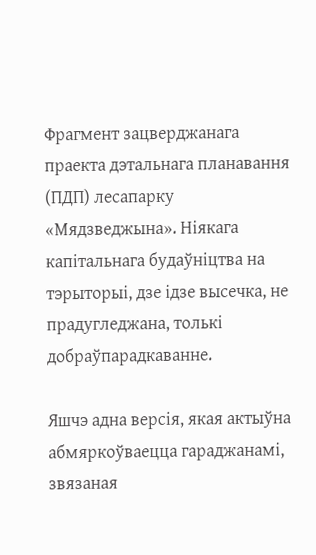Фрагмент зацверджанага праекта дэтальнага планавання (ПДП) лесапарку «Мядзведжына». Ніякага капітальнага будаўніцтва на тэрыторыі, дзе ідзе высечка, не прадугледжана, толькі добраўпарадкаванне.

Яшчэ адна версія, якая актыўна абмяркоўваецца гараджанамі, звязаная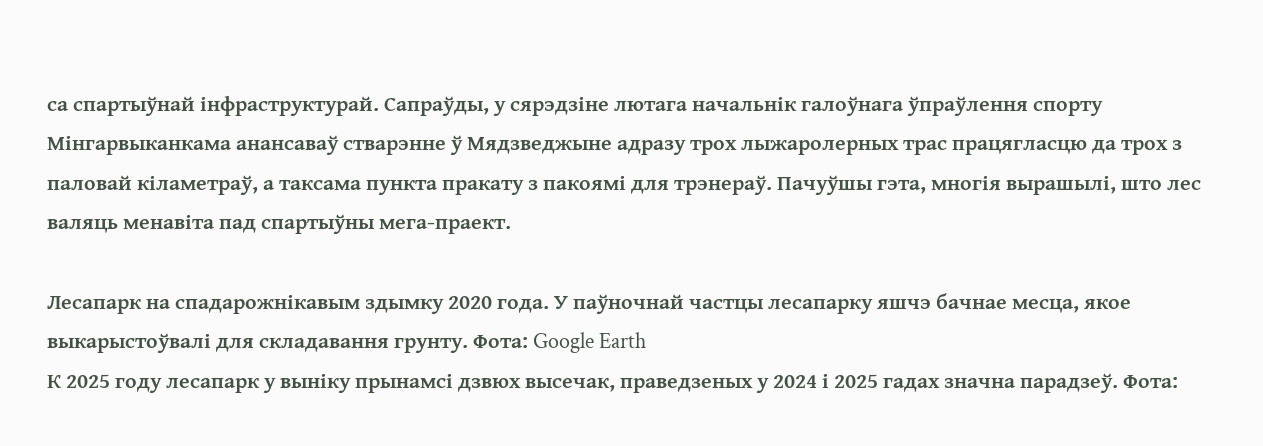са спартыўнай інфраструктурай. Сапраўды, у сярэдзіне лютага начальнік галоўнага ўпраўлення спорту Мінгарвыканкама анансаваў стварэнне ў Мядзведжыне адразу трох лыжаролерных трас працягласцю да трох з паловай кіламетраў, а таксама пункта пракату з пакоямі для трэнераў. Пачуўшы гэта, многія вырашылі, што лес валяць менавіта пад спартыўны мега-праект.

Лесапарк на спадарожнікавым здымку 2020 года. У паўночнай частцы лесапарку яшчэ бачнае месца, якое выкарыстоўвалі для складавання грунту. Фота: Google Earth
К 2025 году лесапарк у выніку прынамсі дзвюх высечак, праведзеных у 2024 і 2025 гадах значна парадзеў. Фота: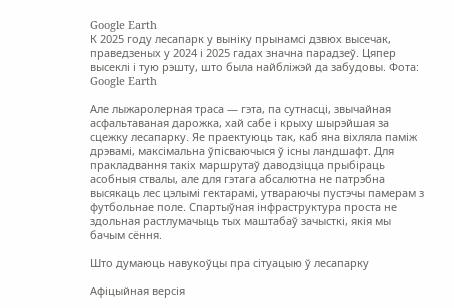Google Earth
К 2025 году лесапарк у выніку прынамсі дзвюх высечак, праведзеных у 2024 і 2025 гадах значна парадзеў. Цяпер высеклі і тую рэшту, што была найбліжэй да забудовы. Фота: Google Earth

Але лыжаролерная траса — гэта, па сутнасці, звычайная асфальтаваная дарожка, хай сабе і крыху шырэйшая за сцежку лесапарку. Яе праектуюць так, каб яна віхляла паміж дрэвамі, максімальна ўпісваючыся ў існы ландшафт. Для пракладвання такіх маршрутаў даводзіцца прыбіраць асобныя ствалы, але для гэтага абсалютна не патрэбна высякаць лес цэлымі гектарамі, утвараючы пустэчы памерам з футбольнае поле. Спартыўная інфраструктура проста не здольная растлумачыць тых маштабаў зачысткі, якія мы бачым сёння.

Што думаюць навукоўцы пра сітуацыю ў лесапарку

Афіцыйная версія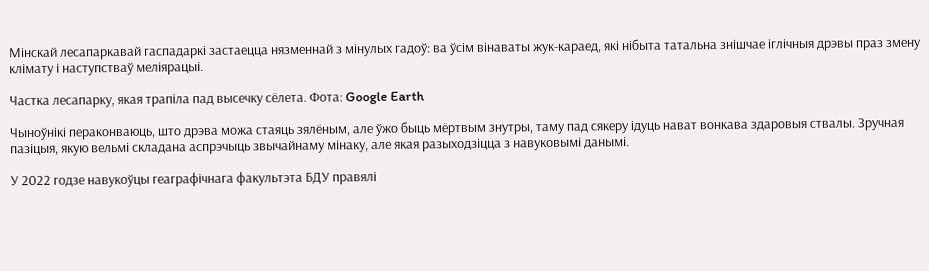Мінскай лесапаркавай гаспадаркі застаецца нязменнай з мінулых гадоў: ва ўсім вінаваты жук-караед, які нібыта татальна знішчае іглічныя дрэвы праз змену клімату і наступстваў меліярацыі.

Частка лесапарку, якая трапіла пад высечку сёлета. Фота: Google Earth

Чыноўнікі пераконваюць, што дрэва можа стаяць зялёным, але ўжо быць мёртвым знутры, таму пад сякеру ідуць нават вонкава здаровыя ствалы. Зручная пазіцыя, якую вельмі складана аспрэчыць звычайнаму мінаку, але якая разыходзіцца з навуковымі данымі.

У 2022 годзе навукоўцы геаграфічнага факультэта БДУ правялі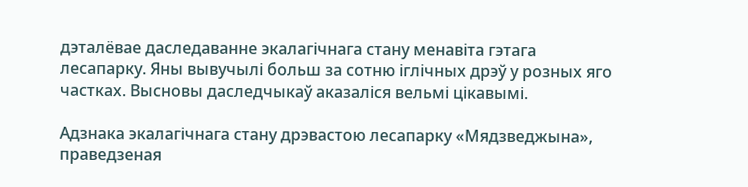дэталёвае даследаванне экалагічнага стану менавіта гэтага лесапарку. Яны вывучылі больш за сотню іглічных дрэў у розных яго частках. Высновы даследчыкаў аказаліся вельмі цікавымі.

Адзнака экалагічнага стану дрэвастою лесапарку «Мядзведжына», праведзеная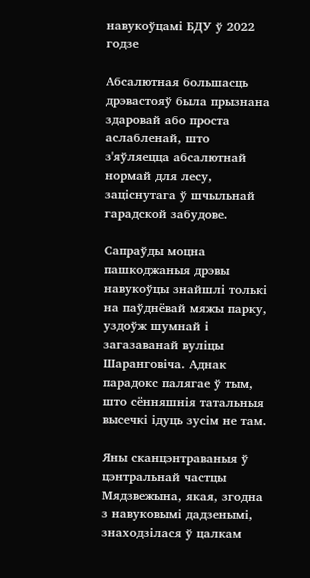навукоўцамі БДУ ў 2022 годзе

Абсалютная большасць дрэвастояў была прызнана здаровай або проста аслабленай, што з'яўляецца абсалютнай нормай для лесу, заціснутага ў шчыльнай гарадской забудове.

Сапраўды моцна пашкоджаныя дрэвы навукоўцы знайшлі толькі на паўднёвай мяжы парку, уздоўж шумнай і загазаванай вуліцы Шаранговіча. Аднак парадокс палягае ў тым, што сённяшнія татальныя высечкі ідуць зусім не там.

Яны сканцэнтраваныя ў цэнтральнай частцы Мядзвежына, якая, згодна з навуковымі дадзенымі, знаходзілася ў цалкам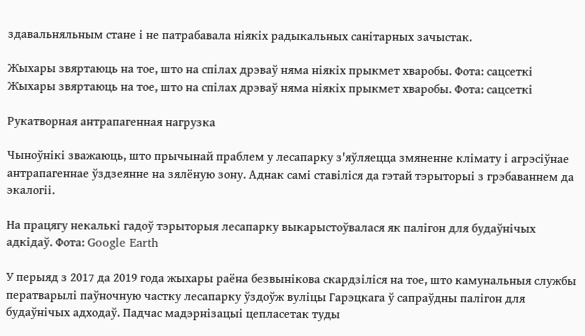здавальняльным стане і не патрабавала ніякіх радыкальных санітарных зачыстак.

Жыхары звяртаюць на тое, што на спілах дрэваў няма ніякіх прыкмет хваробы. Фота: сацсеткі
Жыхары звяртаюць на тое, што на спілах дрэваў няма ніякіх прыкмет хваробы. Фота: сацсеткі

Рукатворная антрапагенная нагрузка

Чыноўнікі зважаюць, што прычынай праблем у лесапарку з'яўляецца змяненне клімату і агрэсіўнае антрапагеннае ўздзеянне на зялёную зону. Аднак самі ставіліся да гэтай тэрыторыі з грэбаваннем да экалогіі.

На працягу некалькі гадоў тэрыторыя лесапарку выкарыстоўвалася як палігон для будаўнічых адкідаў. Фота: Google Earth

У перыяд з 2017 да 2019 года жыхары раёна безвынікова скардзіліся на тое, што камунальныя службы ператварылі паўночную частку лесапарку ўздоўж вуліцы Гарэцкага ў сапраўдны палігон для будаўнічых адходаў. Падчас мадэрнізацыі цепласетак туды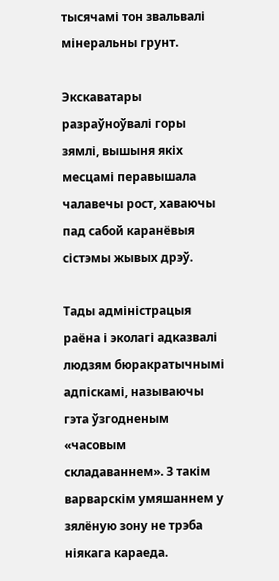тысячамі тон звальвалі мінеральны грунт.

Экскаватары разраўноўвалі горы зямлі, вышыня якіх месцамі перавышала чалавечы рост, хаваючы пад сабой каранёвыя сістэмы жывых дрэў.

Тады адміністрацыя раёна і эколагі адказвалі людзям бюракратычнымі адпіскамі, называючы гэта ўзгодненым «часовым складаваннем». З такім варварскім умяшаннем у зялёную зону не трэба ніякага караеда.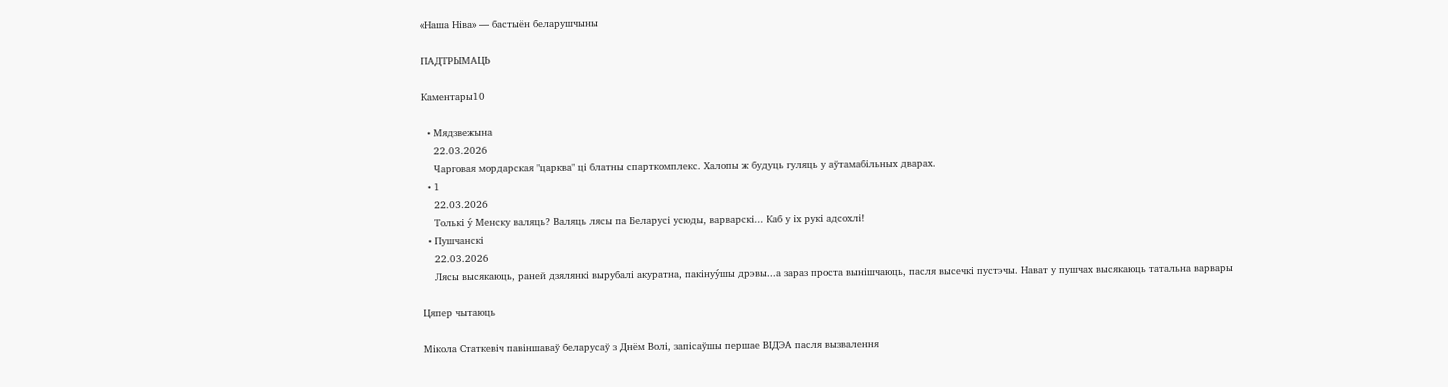«Наша Нiва» — бастыён беларушчыны

ПАДТРЫМАЦЬ

Каментары10

  • Мядзвежына
    22.03.2026
    Чарговая мордарская "царква" ці блатны спарткомплекс. Халопы ж будуць гуляць у аўтамабільных дварах.
  • 1
    22.03.2026
    Толькі у́ Менску валяць? Валяць лясы па Беларусі усюды, варварскі... Каб у іх рукі адсохлі!
  • Пушчанскі
    22.03.2026
    Лясы высякаюць, раней дзялянкі вырубалі акуратна, пакінуу́шы дрэвы...а зараз проста вынішчаюць, пасля высечкі пустэчы. Нават у пушчах высякаюць татальна варвары

Цяпер чытаюць

Мікола Статкевіч павіншаваў беларусаў з Днём Волі, запісаўшы першае ВІДЭА пасля вызвалення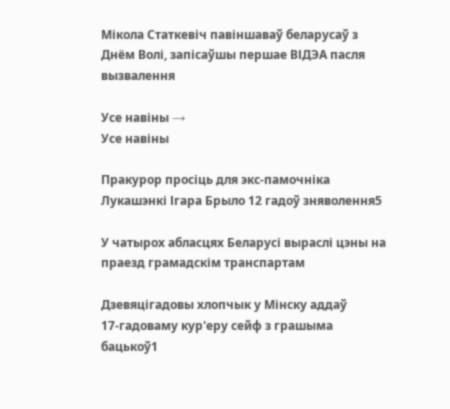Мікола Статкевіч павіншаваў беларусаў з Днём Волі, запісаўшы першае ВІДЭА пасля вызвалення

Усе навіны →
Усе навіны

Пракурор просіць для экс-памочніка Лукашэнкі Ігара Брыло 12 гадоў зняволення5

У чатырох абласцях Беларусі выраслі цэны на праезд грамадскім транспартам

Дзевяцігадовы хлопчык у Мінску аддаў 17‑гадоваму кур'еру сейф з грашыма бацькоў1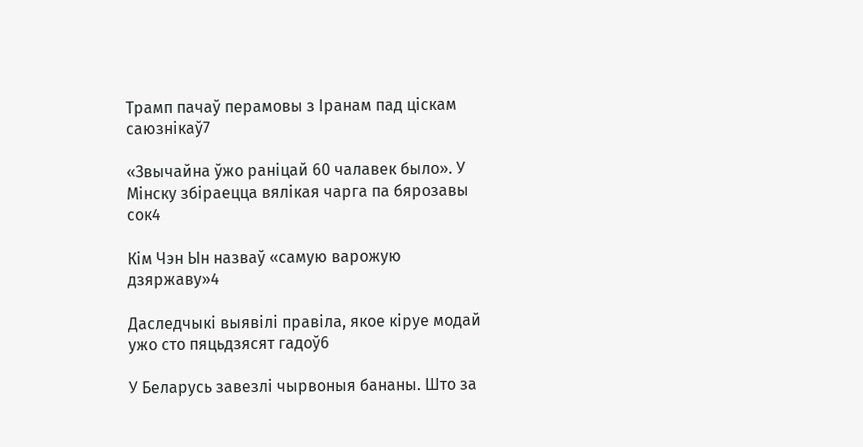Трамп пачаў перамовы з Іранам пад ціскам саюзнікаў7

«Звычайна ўжо раніцай 60 чалавек было». У Мінску збіраецца вялікая чарга па бярозавы сок4

Кім Чэн Ын назваў «самую варожую дзяржаву»4

Даследчыкі выявілі правіла, якое кіруе модай ужо сто пяцьдзясят гадоў6

У Беларусь завезлі чырвоныя бананы. Што за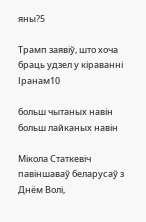яны?5

Трамп заявіў, што хоча браць удзел у кіраванні Іранам10

больш чытаных навін
больш лайканых навін

Мікола Статкевіч павіншаваў беларусаў з Днём Волі,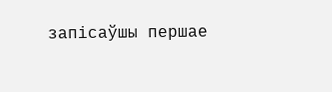запісаўшы першае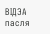ВІДЭА пасля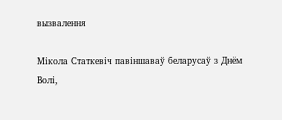вызвалення

Мікола Статкевіч павіншаваў беларусаў з Днём Волі,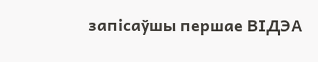запісаўшы першае ВІДЭА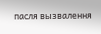пасля вызвалення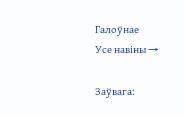Галоўнае
Усе навіны →

Заўвага: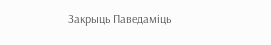Закрыць Паведаміць